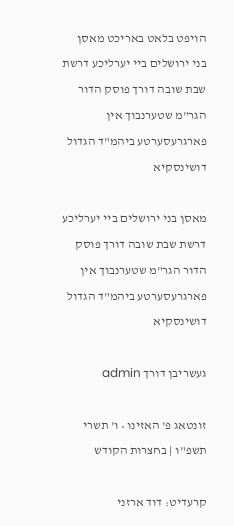הויפט בלאט באריכט מאסן בני ירושלים ביי יערליכע דרשת שבת שובה דורך פוסק הדור הגר"מ שטערנבוך אין פארגרעסערטע ביהמ"ד הגדול דושינסקיא

מאסן בני ירושלים ביי יערליכע דרשת שבת שובה דורך פוסק הדור הגר"מ שטערנבוך אין פארגרעסערטע ביהמ"ד הגדול דושינסקיא

געשריבן דורך admin

זונטאג פ' האזינו • ו' תשרי תשפ"ו | בחצרות הקודש

קרעדיט: דוד ארזני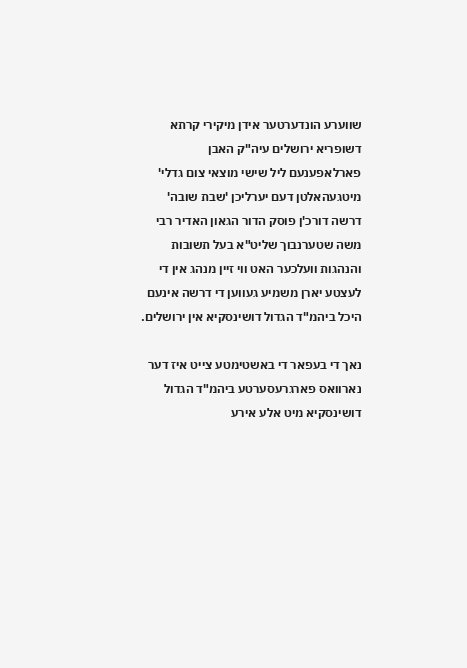שווערע הונדערטער אידן מיקירי קרתא דשופריא ירושלים עיה"ק האבן פארלאפענעם ליל שישי מוצאי צום גדלי' מיטגעהאלטן דעם יערליכן 'שבת שובה' דרשה דורכ'ן פוסק הדור הגאון האדיר רבי משה שטערנבוך שליט"א בעל תשובות והנהגות וועלכער האט ווי זיין מנהג אין די לעצטע יארן משמיע געווען די דרשה אינעם היכל ביהמ"ד הגדול דושינסקיא אין ירושלים.

נאך די בעפאר די באשטימטע צייט איז דער נארוואס פארגרעסערטע ביהמ"ד הגדול דושינסקיא מיט אלע אירע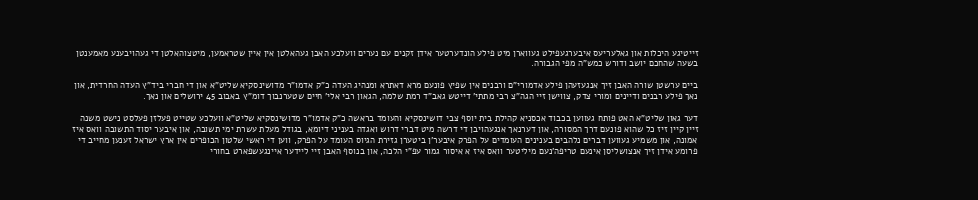זייטיגע היכלות און גאלעריעס איבערגעפילט געווארן מיט פילע הונדערטער אידן זקנים עם נערים וועלכע האבן געהאלטן אין איין שטראמען, מיטצוהאלטן די געהויבענע מאמענטן בשעה שהחכם יושב ודורש כמש"ה מפי הגבורה.

ביים ערשטן שורה האבן זיך אנגעזעהן פילע אדמורי"ם ורבנים אין שפיץ פונעם מרא דאתרא ומנהיג העדה כ"ק אדמו"ר מדושינסקיא שליט"א און די חברי ביד"ץ העדה החרדית, און נאך פילע רבנים ודיינים ומורי צדק, צווישן זיי הגה"צ רבי מתתי' דייטש גאב"ד רמת שלמה, הגאון רבי אלי' חיים שטערנבוך דומ"ץ באבוב 45 ירושלים און נאך.

דער גאון שליט"א האט פותח געווען בכבוד אכסניא קהילת בית יוסף צבי דושינסקיא והעומד בראשה כ"ק אדמו"ר מדושינסקיא שליט"א וועלכע שטייט פעלזן פעלסט נישט משנה זיין קיין זיז כל שהוא פונעם דרך המסורה, און דערנאך אנגעהויבן די דרשה מיט דברי דרוש ואגדה בעניני דיומא, בגודל מעלת עשרת ימי תשובה, און איבער יסוד התשובה וואס איז אמונה, און משמיע געווען דברים נלהבים בענינים העומדים על הפרק איבער'ן ביטערן גזירת הגיוס העומד על הפרק, ווען די ראשי שלטון הכופרים אין ארץ ישראל זענען מחייב די פרומע אידן זיך אנצושליסן אינעם טריפה'נעם מיליטער וואס איז א איסור גמור עפ"י הלכה, און בנוסף האבן זיי ליידער איינגעשפארט בחורי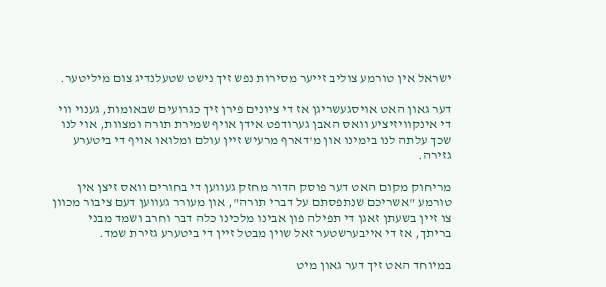ישראל אין טורמע צוליב זייער מסירות נפש זיך נישט שטעלנדיג צום מיליטער.

דער גאון האט אויסגעשריגן אז די ציונים פירן זיך כגרועים שבאומות, גענוי ווי די אינקוויזיציע וואס האבן גערודפט אידן אויף שמירת תורה ומצוות, אוי לנו שכך עלתה לנו בימינו און מ'דארף מרעיש זיין עולם ומלואו אויף די ביטערע גזירה.

מריחוק מקום האט דער פוסק הדור מחזק געווען די בחורים וואס זיצן אין טורמע "אשריכם שנתפסתם על דברי תורה", און מעורר געווען דעם ציבור מכוון צו זיין בשעתן זאגן די תפילה פון אבינו מלכינו כלה דבר וחרב ושמד מבני בריתך, אז די אייבערשטער זאל שוין מבטל זיין די ביטערע גזירת שמד.

במיוחד האט זיך דער גאון מיט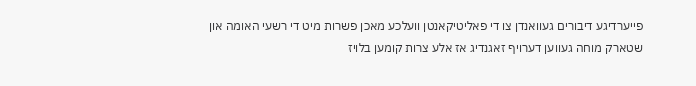פייערדיגע דיבורים געוואנדן צו די פאליטיקאנטן וועלכע מאכן פשרות מיט די רשעי האומה און שטארק מוחה געווען דערויף זאגנדיג אז אלע צרות קומען בלויז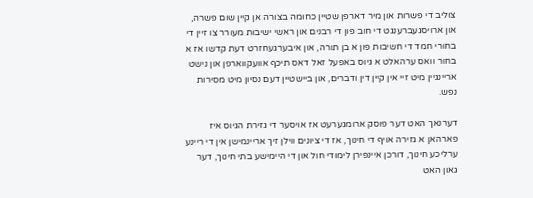צוליב די פשרות און מיר דארפן שטיין כחומה בצורה אן קיין שום פשרה, און ארויסגעברענגט די חוב פון די רבנים און ראשי ישיבות מעורר צו זיין די בחורי חמד די חשיבות פון א בן תורה, און איבערגעחזרט דעת קדשו אז א בחור וואס ערהאלט א גיוס באפעל זאל דאס תיכף אוועקווארפן און נישט אריינגיין מיט זיי אין קיין דין ודברים, און ביישטיין דעם נסיון מיט מסירות נפש.

דערנאך האט דער פוסק ארומגערעט אז אויסער די גזירת הגיוס איז פארהאן א גזירה אויף די חינוך, אז די ציונים ווילן זיך אריינמישן אין די ריינע ערליכע חינוך, דורכן איינפירן לימודי חול און די היימישע בתי חינוך, דער גאון האט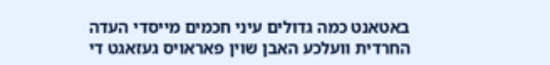באטאנט כמה גדולים עיני חכמים מייסדי העדה החרדית וועלכע האבן שוין פאראויס געזאגט די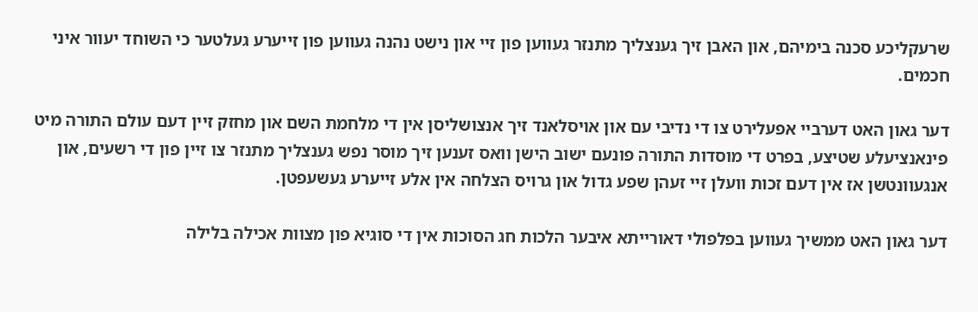שרעקליכע סכנה בימיהם, און האבן זיך גענצליך מתנזר געווען פון זיי און נישט נהנה געווען פון זייערע געלטער כי השוחד יעוור איני חכמים.

דער גאון האט דערביי אפעלירט צו די נדיבי עם און אויסלאנד זיך אנצושליסן אין די מלחמת השם און מחזק זיין דעם עולם התורה מיט פינאנציעלע שטיצע, בפרט די מוסדות התורה פונעם ישוב הישן וואס זענען זיך מוסר נפש גענצליך מתנזר צו זיין פון די רשעים, און אנגעוונטשן אז אין דעם זכות וועלן זיי זעהן שפע גדול און גרויס הצלחה אין אלע זייערע געשעפטן.

דער גאון האט ממשיך געווען בפלפולי דאורייתא איבער הלכות חג הסוכות אין די סוגיא פון מצוות אכילה בלילה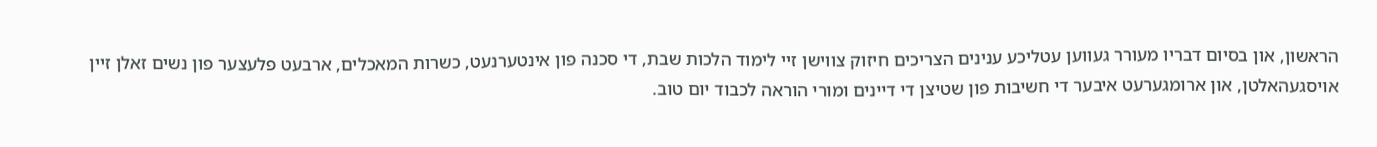הראשון, און בסיום דבריו מעורר געווען עטליכע ענינים הצריכים חיזוק צווישן זיי לימוד הלכות שבת, די סכנה פון אינטערנעט, כשרות המאכלים, ארבעט פלעצער פון נשים זאלן זיין אויסגעהאלטן, און ארומגערעט איבער די חשיבות פון שטיצן די דיינים ומורי הוראה לכבוד יום טוב.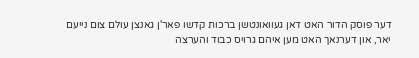דער פוסק הדור האט דאן געוואונטשן ברכות קדשו פאר'ן גאנצן עולם צום נייעם יאר, און דערנאך האט מען איהם גרויס כבוד והערצה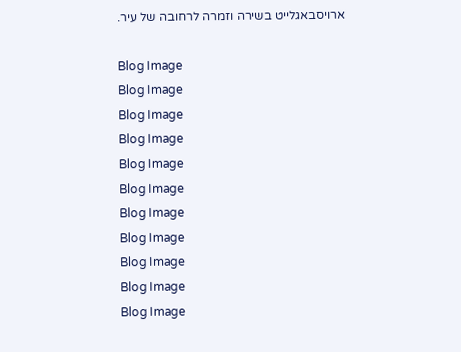ארויסבאגלייט בשירה וזמרה לרחובה של עיר.

Blog Image
Blog Image
Blog Image
Blog Image
Blog Image
Blog Image
Blog Image
Blog Image
Blog Image
Blog Image
Blog Image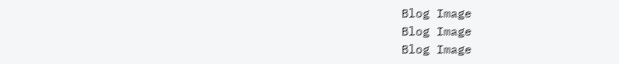Blog Image
Blog Image
Blog Image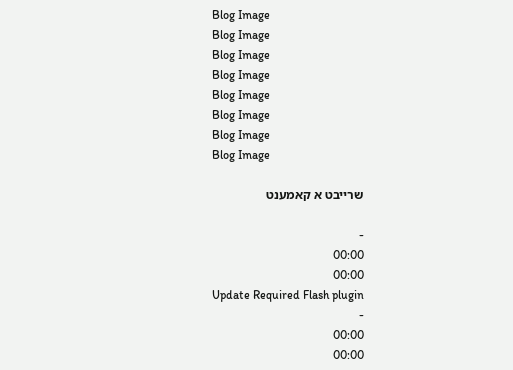Blog Image
Blog Image
Blog Image
Blog Image
Blog Image
Blog Image
Blog Image
Blog Image

שרייבט א קאמענט

-
00:00
00:00
Update Required Flash plugin
-
00:00
00:00